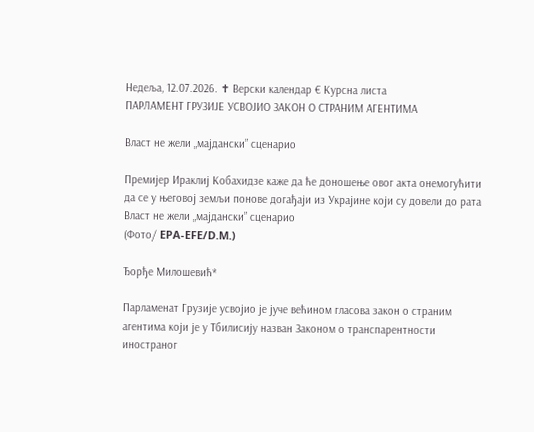Недеља, 12.07.2026. ✝ Верски календар € Курсна листа
ПАРЛАМЕНТ ГРУЗИЈЕ УСВОЈИО ЗАКОН О СТРАНИМ АГЕНТИМА

Власт не жели „мајдански” сценарио

Премијер Ираклиј Кобахидзе каже да ће доношење овог акта онемогућити да се у његовој земљи понове догађаји из Украјине који су довели до рата
Власт не жели „мајдански” сценарио
(Фото/ EPA-EFE/D.M.)

Ђорђе Милошевић*

Парламенат Грузије усвојио је јуче већином гласова закон о страним агентима који је у Тбилисију назван Законом о транспарентности иностраног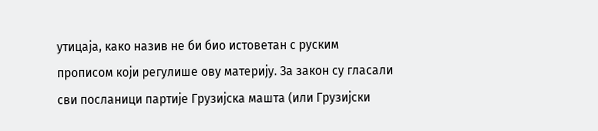утицаја, како назив не би био истоветан с руским прописом који регулише ову материју. За закон су гласали сви посланици партије Грузијска машта (или Грузијски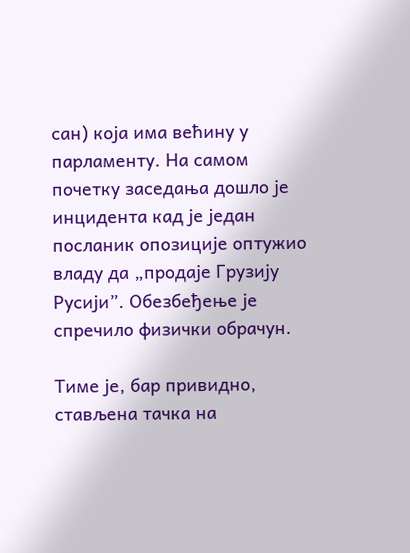сан) која има већину у парламенту. На самом почетку заседања дошло је инцидента кад је један посланик опозиције оптужио владу да „продаје Грузију Русији”. Обезбеђење је спречило физички обрачун.

Тиме је, бар привидно, стављена тачка на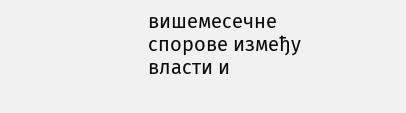вишемесечне спорове између власти и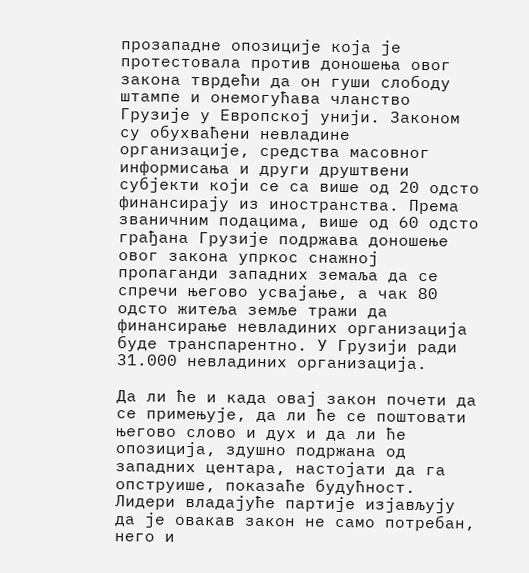прозападне опозиције која је протестовала против доношења овог закона тврдећи да он гуши слободу штампе и онемогућава чланство Грузије у Европској унији. Законом су обухваћени невладине организације, средства масовног информисања и други друштвени субјекти који се са више од 20 одсто финансирају из иностранства. Према званичним подацима, више од 60 одсто грађана Грузије подржава доношење овог закона упркос снажној пропаганди западних земаља да се спречи његово усвајање, а чак 80 одсто житеља земље тражи да финансирање невладиних организација буде транспарентно. У Грузији ради 31.000 невладиних организација.

Да ли ће и када овај закон почети да се примењује, да ли ће се поштовати његово слово и дух и да ли ће опозиција, здушно подржана од западних центара, настојати да га опструише, показаће будућност. Лидери владајуће партије изјављују да је овакав закон не само потребан, него и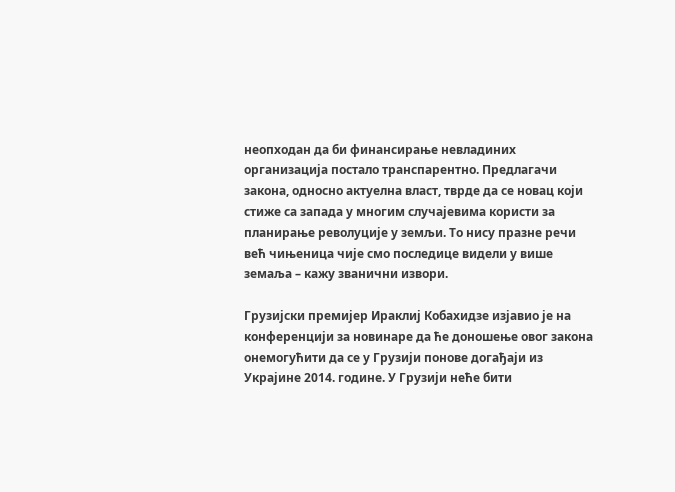неопходан да би финансирање невладиних организација постало транспарентно. Предлагачи закона, односно актуелна власт, тврде да се новац који стиже са запада у многим случајевима користи за планирање револуције у земљи. То нису празне речи већ чињеница чије смо последице видели у више земаља – кажу званични извори.

Грузијски премијер Ираклиј Кобахидзе изјавио је на конференцији за новинаре да ће доношење овог закона онемогућити да се у Грузији понове догађаји из Украјине 2014. године. У Грузији неће бити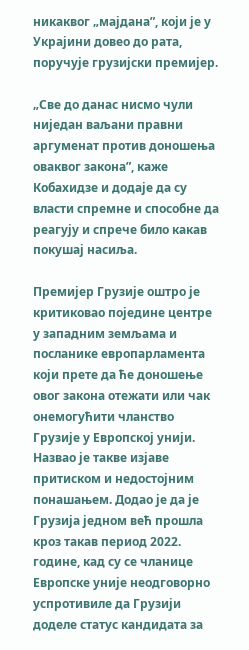никаквог „мајдана”, који је у Украјини довео до рата, поручује грузијски премијер.

„Све до данас нисмо чули ниједан ваљани правни аргуменат против доношења оваквог закона”, каже Кобахидзе и додаје да су власти спремне и способне да реагују и спрече било какав покушај насиља.

Премијер Грузије оштро је критиковао поједине центре у западним земљама и посланике европарламента који прете да ће доношење овог закона отежати или чак онемогућити чланство Грузије у Европској унији. Назвао је такве изјаве притиском и недостојним понашањем. Додао је да је Грузија једном већ прошла кроз такав период 2022. године, кад су се чланице Европске уније неодговорно успротивиле да Грузији доделе статус кандидата за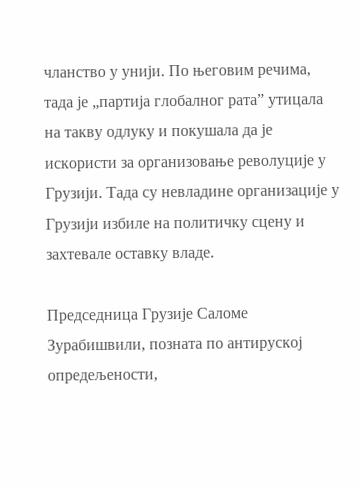чланство у унији. По његовим речима, тада је „партија глобалног рата” утицала на такву одлуку и покушала да је искористи за организовање револуције у Грузији. Тада су невладине организације у Грузији избиле на политичку сцену и захтевале оставку владе.

Председница Грузије Саломе Зурабишвили, позната по антируској опредељености,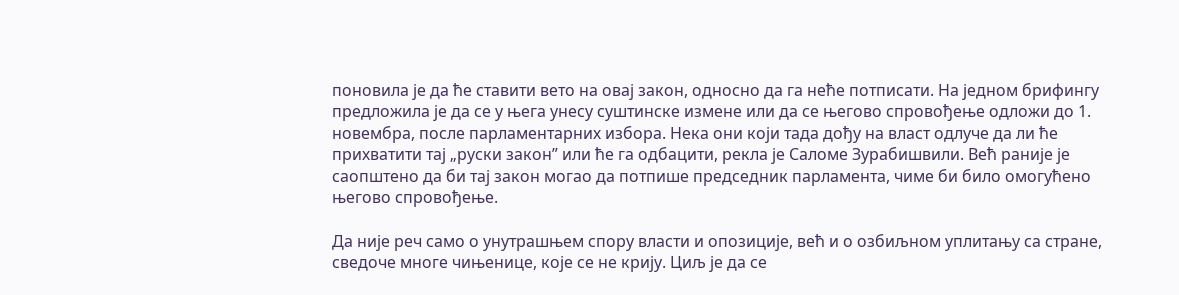поновила је да ће ставити вето на овај закон, односно да га неће потписати. На једном брифингу предложила је да се у њега унесу суштинске измене или да се његово спровођење одложи до 1. новембра, после парламентарних избора. Нека они који тада дођу на власт одлуче да ли ће прихватити тај „руски закон” или ће га одбацити, рекла је Саломе Зурабишвили. Већ раније је саопштено да би тај закон могао да потпише председник парламента, чиме би било омогућено његово спровођење.

Да није реч само о унутрашњем спору власти и опозиције, већ и о озбиљном уплитању са стране, сведоче многе чињенице, које се не крију. Циљ је да се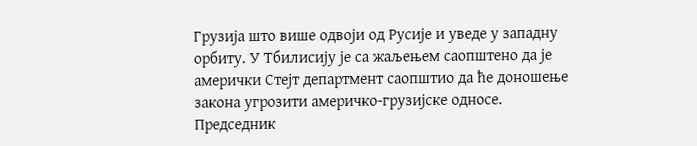Грузија што више одвоји од Русије и уведе у западну орбиту. У Тбилисију је са жаљењем саопштено да је амерички Стејт департмент саопштио да ће доношење закона угрозити америчко-грузијске односе. Председник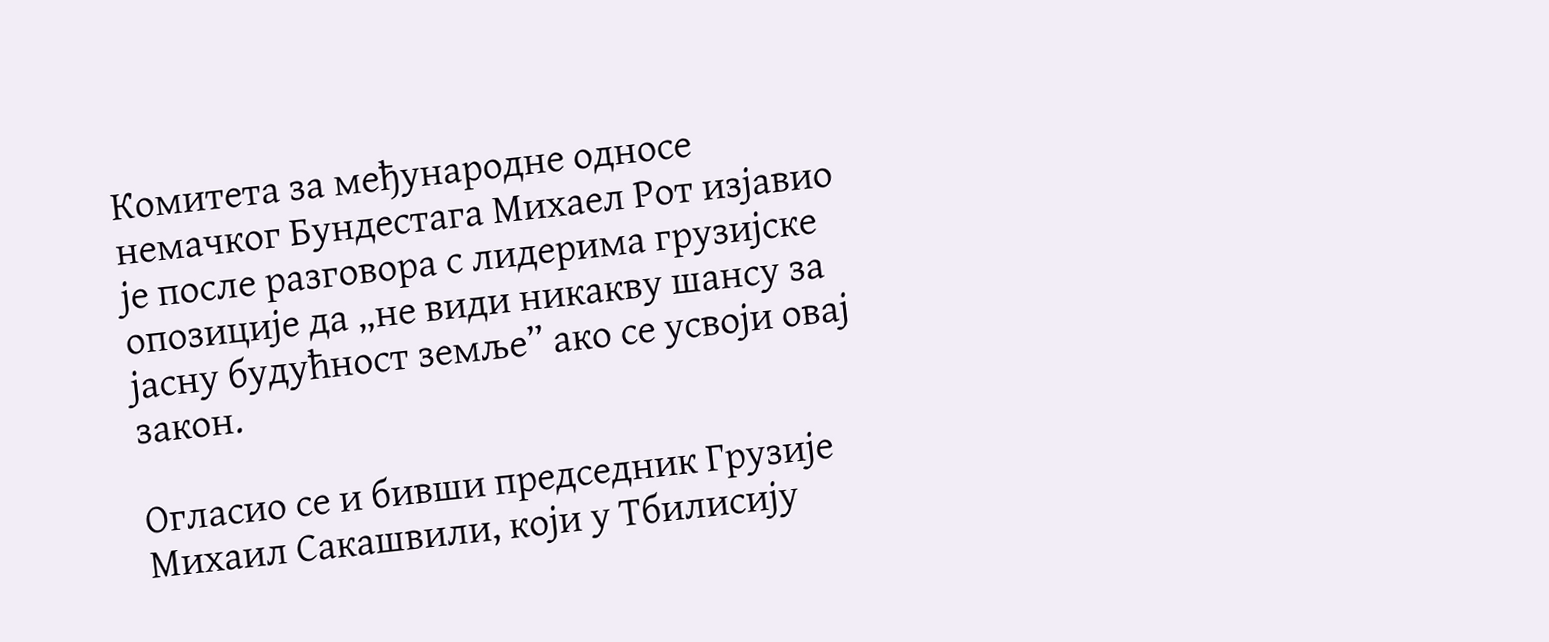Комитета за међународне односе немачког Бундестага Михаел Рот изјавио је после разговора с лидерима грузијске опозиције да „не види никакву шансу за јасну будућност земље” ако се усвоји овај закон.

Огласио се и бивши председник Грузије Михаил Сакашвили, који у Тбилисију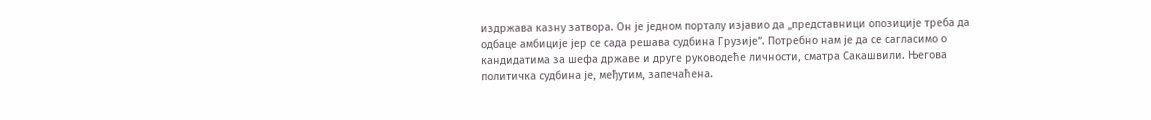издржава казну затвора. Он је једном порталу изјавио да „представници опозиције треба да одбаце амбиције јер се сада решава судбина Грузије”. Потребно нам је да се сагласимо о кандидатима за шефа државе и друге руководеће личности, сматра Сакашвили. Његова политичка судбина је, међутим, запечаћена.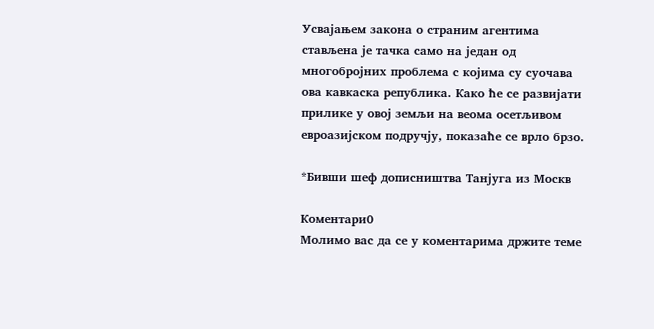Усвајањем закона о страним агентима стављена је тачка само на један од многобројних проблема с којима су суочава ова кавкаска република. Како ће се развијати прилике у овој земљи на веома осетљивом евроазијском подручју, показаће се врло брзо.

*Бивши шеф дописништва Танјуга из Москв

Коментари0
Молимо вас да се у коментарима држите теме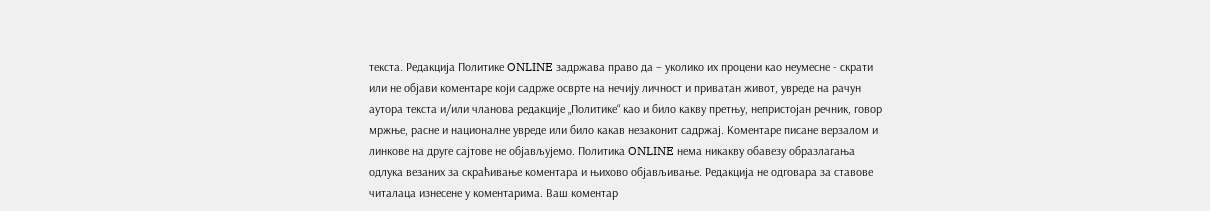текста. Редакција Политике ONLINE задржава право да – уколико их процени као неумесне - скрати или не објави коментаре који садрже осврте на нечију личност и приватан живот, увреде на рачун аутора текста и/или чланова редакције „Политике“ као и било какву претњу, непристојан речник, говор мржње, расне и националне увреде или било какав незаконит садржај. Коментаре писане верзалом и линкове на друге сајтове не објављујемо. Политика ONLINE нема никакву обавезу образлагања одлука везаних за скраћивање коментара и њихово објављивање. Редакција не одговара за ставове читалаца изнесене у коментарима. Ваш коментар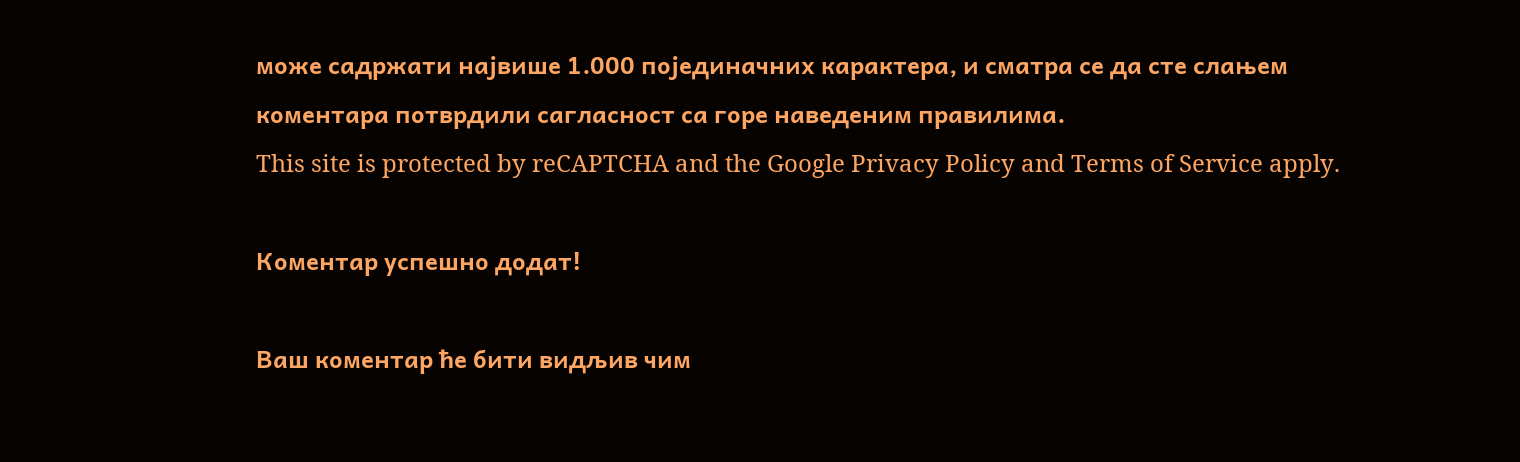може садржати највише 1.000 појединачних карактера, и сматра се да сте слањем коментара потврдили сагласност са горе наведеним правилима.
This site is protected by reCAPTCHA and the Google Privacy Policy and Terms of Service apply.

Комeнтар успeшно додат!

Ваш комeнтар ћe бити видљив чим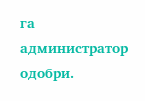га администратор одобри.